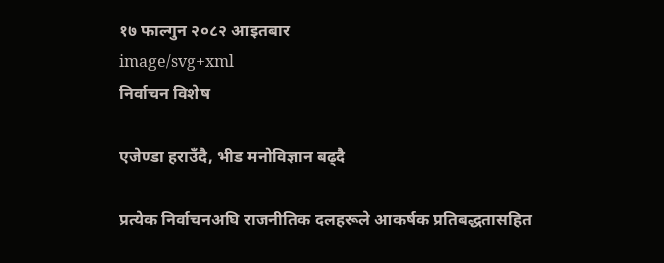१७ फाल्गुन २०८२ आइतबार
image/svg+xml
निर्वाचन विशेष

एजेण्डा हराउँदै, भीड मनोविज्ञान बढ्दै

प्रत्येक निर्वाचनअघि राजनीतिक दलहरूले आकर्षक प्रतिबद्धतासहित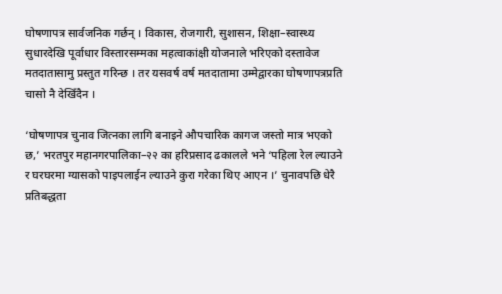घोषणापत्र सार्वजनिक गर्छन् । विकास, रोजगारी, सुशासन, शिक्षा–स्वास्थ्य सुधारदेखि पूर्वाधार विस्तारसम्मका महत्वाकांक्षी योजनाले भरिएको दस्तावेज मतदातासामु प्रस्तुत गरिन्छ । तर यसवर्ष वर्ष मतदातामा उम्मेद्वारका घोषणापत्रप्रति चासो नै देखिँदैन ।

‘घोषणापत्र चुनाव जित्नका लागि बनाइने औपचारिक कागज जस्तो मात्र भएको छ,’ भरतपुर महानगरपालिका–२२ का हरिप्रसाद ढकालले भने ‘पहिला रेल ल्याउने र घरघरमा ग्यासको पाइपलाईन ल्याउने कुरा गरेका थिए आएन ।’ चुनावपछि धेरै प्रतिबद्धता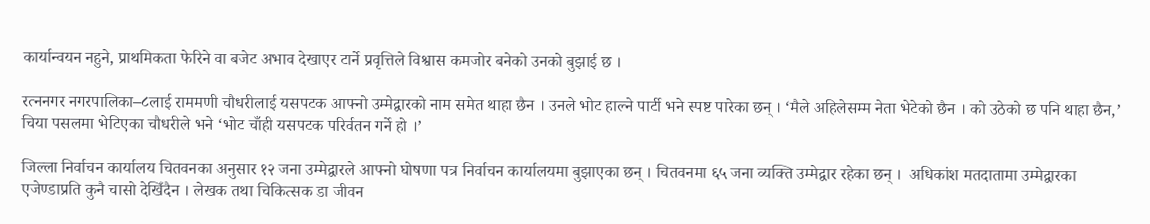कार्यान्वयन नहुने, प्राथमिकता फेरिने वा बजेट अभाव देखाएर टार्ने प्रवृत्तिले विश्वास कमजोर बनेको उनको बुझाई छ ।

रत्ननगर नगरपालिका–८लाई राममणी चौधरीलाई यसपटक आफ्नो उम्मेद्वारको नाम समेत थाहा छैन । उनले भोट हाल्ने पार्टी भने स्पष्ट पारेका छन् । ‘मैले अहिलेसम्म नेता भेटेको छैन । को उठेको छ पनि थाहा छैन,’ चिया पसलमा भेटिएका चौधरीले भने ‘भोट चाँही यसपटक परिर्वतन गर्ने हो ।’

जिल्ला निर्वाचन कार्यालय चितवनका अनुसार १२ जना उम्मेद्वारले आफ्नो घोषणा पत्र निर्वाचन कार्यालयमा बुझाएका छन् । चितवनमा ६५ जना व्यक्ति उम्मेद्वार रहेका छन् ।  अधिकांश मतदातामा उम्मेद्वारका एजेण्डाप्रति कुनै चासो देखिँदैन । लेखक तथा चिकित्सक डा जीवन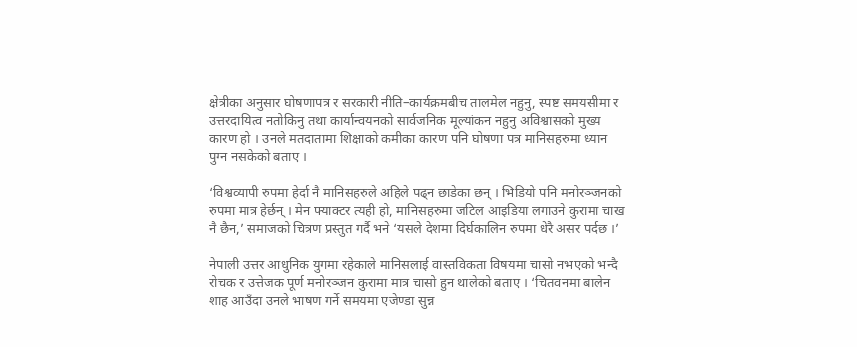क्षेत्रीका अनुसार घोषणापत्र र सरकारी नीति–कार्यक्रमबीच तालमेल नहुनु, स्पष्ट समयसीमा र उत्तरदायित्व नतोकिनु तथा कार्यान्वयनको सार्वजनिक मूल्यांकन नहुनु अविश्वासको मुख्य कारण हो । उनले मतदातामा शिक्षाको कमीका कारण पनि घोषणा पत्र मानिसहरुमा ध्यान पुग्न नसकेको बताए ।

‘विश्वव्यापी रुपमा हेर्दा नै मानिसहरुले अहिले पढ्न छाडेका छन् । भिडियो पनि मनोरञ्जनको रुपमा मात्र हेर्छन् । मेन फ्याक्टर त्यही हो, मानिसहरुमा जटिल आइडिया लगाउने कुरामा चाख नै छैन,’ समाजको चित्रण प्रस्तुत गर्दै भने ‘यसले देशमा दिर्घकालिन रुपमा धेरै असर पर्दछ ।’

नेपाली उत्तर आधुनिक युगमा रहेकाले मानिसलाई वास्तविकता विषयमा चासो नभएको भन्दै रोचक र उत्तेजक पूर्ण मनोरञ्जन कुरामा मात्र चासो हुन थालेको बताए । ‘चितवनमा बालेन शाह आउँदा उनले भाषण गर्ने समयमा एजेण्डा सुन्न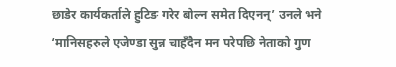छाडेर कार्यकर्ताले हुटिङ गरेर बोल्न समेत दिएनन्’ उनले भने ‘मानिसहरुले एजेण्डा सुन्न चाहँदैन मन परेपछि नेताको गुण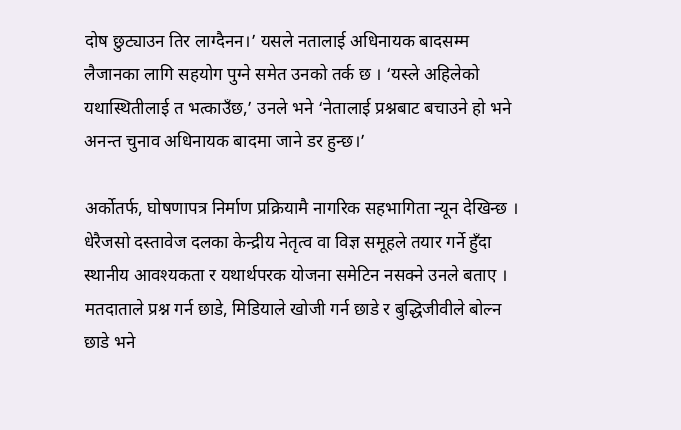दोष छुट्याउन तिर लाग्दैनन।’ यसले नतालाई अधिनायक बादसम्म लैजानका लागि सहयोग पुग्ने समेत उनको तर्क छ । ‘यस्ले अहिलेको यथास्थितीलाई त भत्काउँछ,’ उनले भने ‘नेतालाई प्रश्नबाट बचाउने हो भने अनन्त चुनाव अधिनायक बादमा जाने डर हुन्छ।’

अर्कोतर्फ, घोषणापत्र निर्माण प्रक्रियामै नागरिक सहभागिता न्यून देखिन्छ । धेरैजसो दस्तावेज दलका केन्द्रीय नेतृत्व वा विज्ञ समूहले तयार गर्ने हुँदा स्थानीय आवश्यकता र यथार्थपरक योजना समेटिन नसक्ने उनले बताए । मतदाताले प्रश्न गर्न छाडे, मिडियाले खोजी गर्न छाडे र बुद्धिजीवीले बोल्न छाडे भने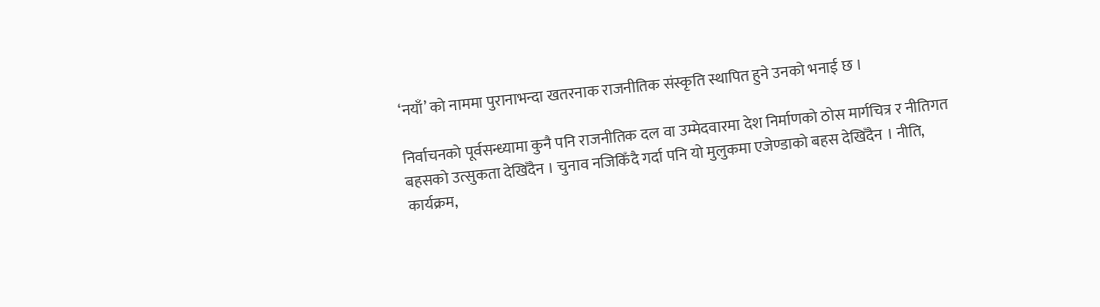‘नयाँ’ को नाममा पुरानाभन्दा खतरनाक राजनीतिक संस्कृति स्थापित हुने उनको भनाई छ ।

निर्वाचनको पूर्वसन्ध्यामा कुनै पनि राजनीतिक दल वा उम्मेदवारमा देश निर्माणको ठोस मार्गचित्र र नीतिगत बहसको उत्सुकता देखिँदैन । चुनाव नजिकिँदै गर्दा पनि यो मुलुकमा एजेण्डाको बहस देखिँदैन । नीति, कार्यक्रम,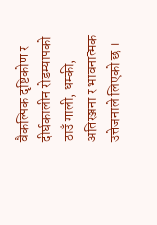वैकल्पिक दृष्टिकोण र दीर्घकालीन रोडम्यापको ठाउँ गाली, धम्की, अतिरञ्जना र भावनात्मक उत्तेजनाले लिएको छ ।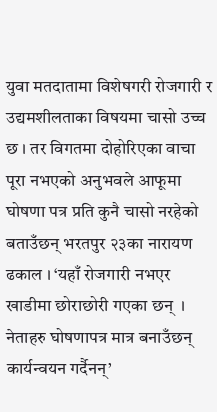युवा मतदातामा विशेषगरी रोजगारी र उद्यमशीलताका विषयमा चासो उच्च छ । तर विगतमा दोहोरिएका वाचा पूरा नभएको अनुभवले आफूमा घोषणा पत्र प्रति कुनै चासो नरहेको बताउँछन् भरतपुर २३का नारायण ढकाल । ‘यहाँ रोजगारी नभएर खाडीमा छोराछोरी गएका छन्  । नेताहरु घोषणापत्र मात्र बनाउँछन् कार्यन्वयन गर्दैनन्’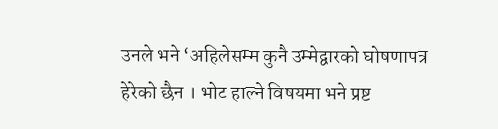उनले भने ‘अहिलेसम्म कुनै उम्मेद्वारको घोषणापत्र हेरेको छैन । भोट हाल्ने विषयमा भने प्रष्ट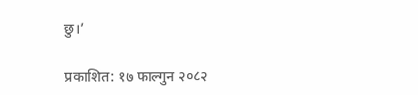छु।’

प्रकाशित: १७ फाल्गुन २०८२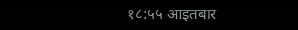१८:५५ आइतबार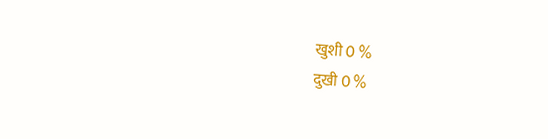खुशी 0 %
दुखी 0 %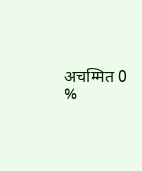अचम्मित 0 %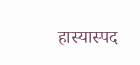हास्यास्पद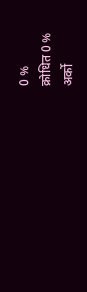0 %
क्रोधित 0 %
अर्को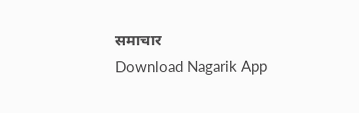समाचार
Download Nagarik App